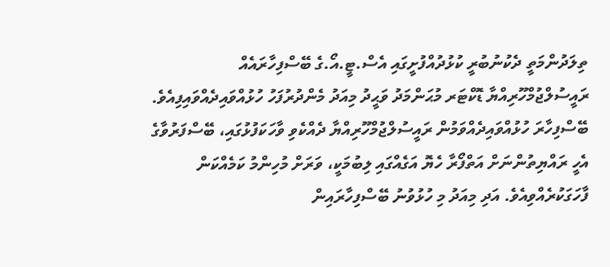ތިލަދުންމަތީ ދެކުނުބުރީ ކުޅުދުއްފުށީގައި އެސް.ޓީ.އޯ.ގެ ބޭސްފިހާރައެއް ރައީސުލްޖުމްހޫރިއްޔާ ޑޮކްޓަރ މުޙަންމަދު ވަޙީދު މިއަދު މެންދުރުފަހު ހުޅުއްވައިދެއްވައިފިއެވެ.
ބޭސްފިހާރަ ހުޅުއްވައިދެއްވަމުން ރައީސުލްޖުމްހޫރިއްޔާ ދެއްކެވި ވާހަކަފުޅުގައި، ބޭސްފަރުވާގެ އެހީ ރައްޔިތުންނަށް އަތްފޯރާ ހެޔޮ އަގެއްގައި ލިބުމަކީ، ވަރަށް މުހިންމު ކަމެއްކަން ފާހަގަކުރެއްވިއެވެ. އަދި މިއަދު މި ހުޅުވުނު ބޭސްފިހާރައިން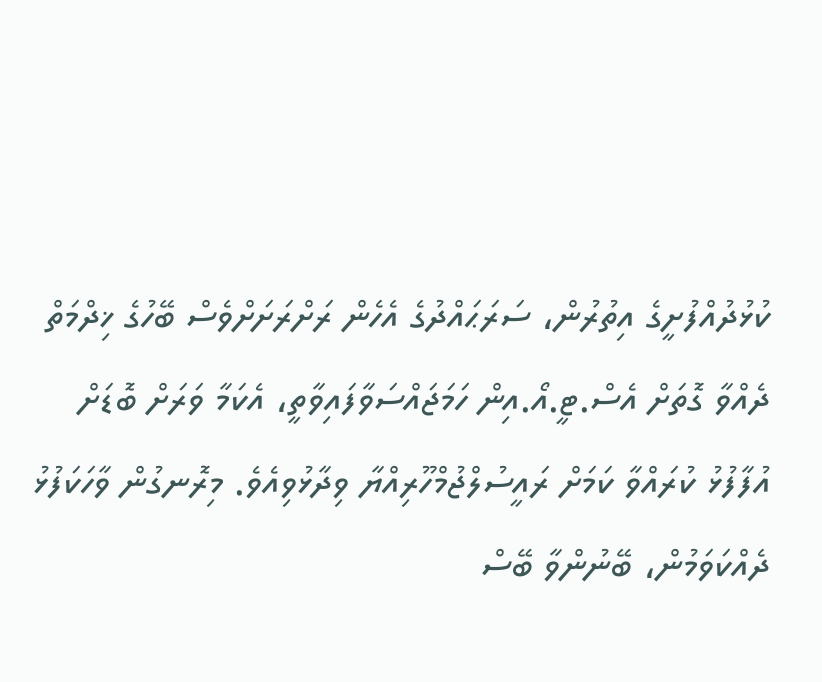ކުޅުދުއްފުށީގެ އިތުރުން، ސަރަޙައްދުގެ އެހެން ރަށްރަށަށްވެސް ބޭހުގެ ޚިދްމަތް ދެއްވާ ގޮތަށް އެސް.ޓީ.އޯ.އިން ހަމަޖައްސަވާފައިވާތީ، އެކަމާ ވަރަށް ބޮޑަށް އުފާފުޅު ކުރައްވާ ކަމަށް ރައީސުލްޖުމްހޫރިއްޔާ ވިދާޅުވިއެވެ. މިރޮނގުން ވާހަކަފުޅު ދެއްކަވަމުން، ބޭނުންވާ ބޭސް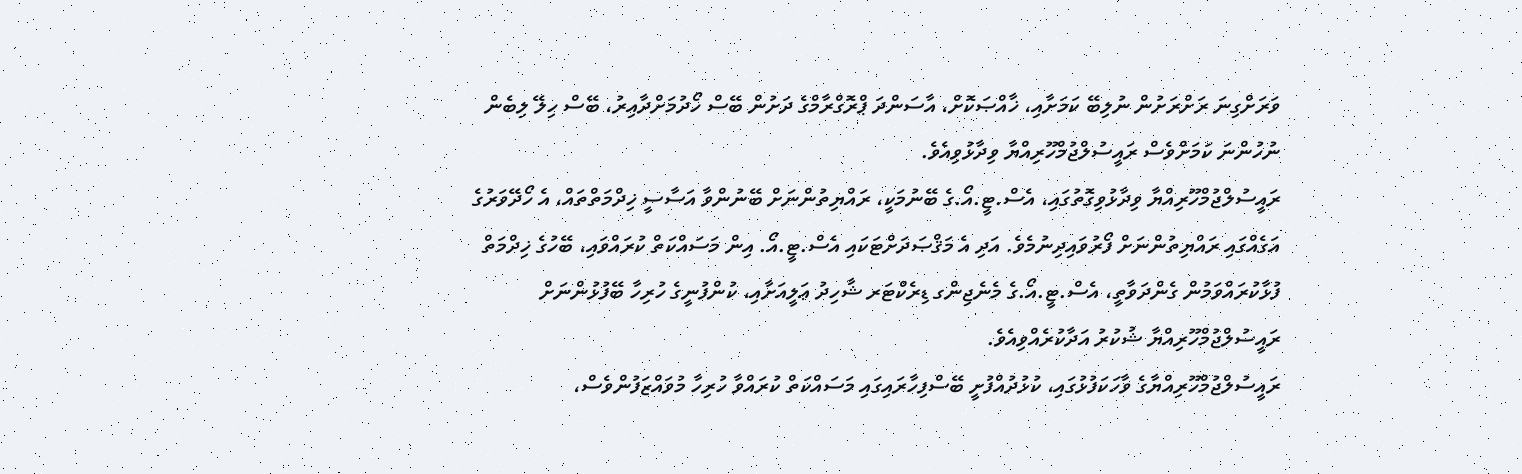ވަރަށްގިނަ ރަށްރަށުން ނުލިބޭ ކަމަށާއި، ޚާއްޞަކޮށް، އާސަންދަ ޕްރޮގްރާމްގެ ދަށުން ބޭސް ހޯދުމަށްދާއިރު، ބޭސް ހިލޭ ލިބެން ނުހުންނަ ކަމަށްވެސް ރައީސުލްޖުމްހޫރިއްޔާ ވިދާޅުވިއެވެ.
ރައީސުލްޖުމްހޫރިއްޔާ ވިދާޅުވިގޮތުގައި، އެސް.ޓީ.އޯ.ގެ ބޭނުމަކީ، ރައްޔިތުންނަށް ބޭނުންވާ އަސާސީ ޚިދްމަތްތައް، އެ ހޯދޭވަރުގެ އަގެއްގައި ރައްޔިތުންނަށް ފޯރުވައިދިނުމެވެ. އަދި އެ މަޤްޞަދަށްޓަކައި އެސް.ޓީ.އޯ. އިން މަސައްކަތް ކުރައްވައި، ބޭހުގެ ޚިދްމަތް ފުޅާކުރައްވަމުން ގެންދަވާތީ، އެސް.ޓީ.އޯ.ގެ މެނެޖިންގ ޑިރެކްޓަރ ޝާހިދު ޢަލީއަށާއި، ކުންފުނީގެ ހުރިހާ ބޭފުޅުންނަށް ރައީސުލްޖުމްހޫރިއްޔާ ޝުކުރު އަދާކުރެއްވިއެވެ.
ރައީސުލްޖުމްހޫރިއްޔާގެ ވާހަކަފުޅުގައި، ކުޅުދުއްފުށީ ބޭސްފިހާރައިގައި މަސައްކަތް ކުރައްވާ ހުރިހާ މުވައްޒަފުންވެސް،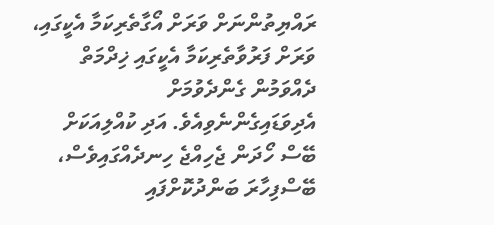ރައްޔިތުންނަށް ވަރަށް އޯގާތެރިކަމާ އެކީގައި، ވަރަށް ފަރުވާތެރިކަމާ އެކީގައި ޚިދްމަތް ދެއްވަމުން ގެންދެވުމަށް އެދިވަޑައިގެންނެވިއެވެ. އަދި ކުއްލިއަކަށް ބޭސް ހޯދަން ޖެހިއްޖެ ހިނދެއްގައިވެސް، ބޭސްފިހާރަ ބަންދުކޮށްފައި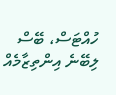ހުއްޓަސް، ބޭސް ލިބޭނެ އިންތިޒާމެއް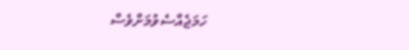ހަމަޖެއްސެވުމަށްވެސް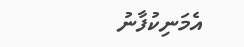އެމަނިކުފާނު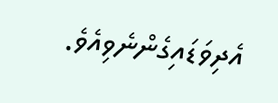އެދިވަޑައިގެންނެވިއެވެ.